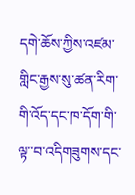དགེ་ཆོས་ཀྱིས་འཛམ་གླིང་རྒྱས་སུ་ཚན་རིག་གི་འོད་དང་ཁ་དོག་གི་ལྟ་་བ་འདིགཟུགས་དང་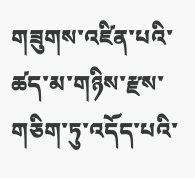གཟུགས་འཛིན་པའི་ཚད་མ་གཉིས་རྫས་གཅིག་ཏུ་འདོད་པའི་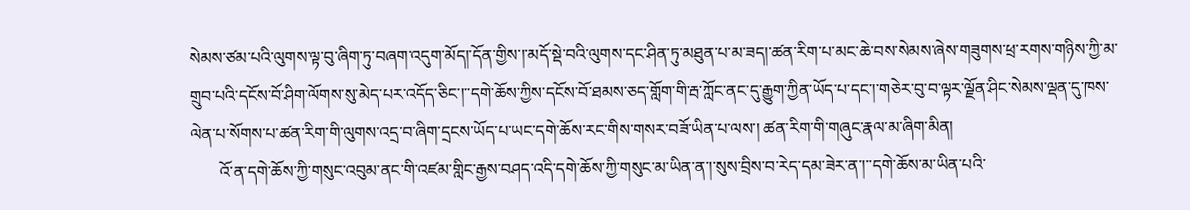སེམས་ཙམ་པའི་ལུགས་ལྟ་བུ་ཞིག་ཏུ་བཞག་འདུག་མོད།་དོན་གྱིས་།་མདོ་སྡེ་བའི་ལུགས་དང་ཤིན་ཏུ་མཐུན་པ་མ་ཟད།་ཚན་རིག་པ་མང་ཆེ་བས་སེམས་ཞེས་གཟུགས་ཕྲ་རགས་གཉིས་ཀྱི་མ་གྲུབ་པའི་དངོས་བོ་ཤིག་ལོགས་སུ་མེད་པར་འདོད་ཅིང་།་་དགེ་ཆོས་ཀྱིས་དངོས་བོ་ཐམས་ཅད་གློག་གི་རྦ་ཀློང་ནང་དུ་རྒྱུག་ཀྱིན་ཡོད་པ་དང་།་གཅེར་བུ་བ་ལྟར་ལྗོན་ཤིང་སེམས་ལྡན་དུ་ཁས་ལེན་པ་སོགས་པ་ཚན་རིག་གི་ལུགས་འདྲ་བ་ཞིག་དྲངས་ཡོད་པ་ཡང་དགེ་ཆོས་རང་གིས་གསར་བཟོ་ཡིན་པ་ལས་། ཚན་རིག་གི་གཞུང་རྣལ་མ་ཞིག་མིན།
       འོ་ན་དགེ་ཆོས་ཀྱི་གསུང་འབུམ་ནང་གི་འཛམ་གླིང་རྒྱས་བཤད་འདི་དགེ་ཆོས་ཀྱི་གསུང་མ་ཡིན་ན་།་སུས་བྲིས་བ་རེད་དམ་ཟེར་ན་།་་དགེ་ཆོས་མ་ཡིན་པའི་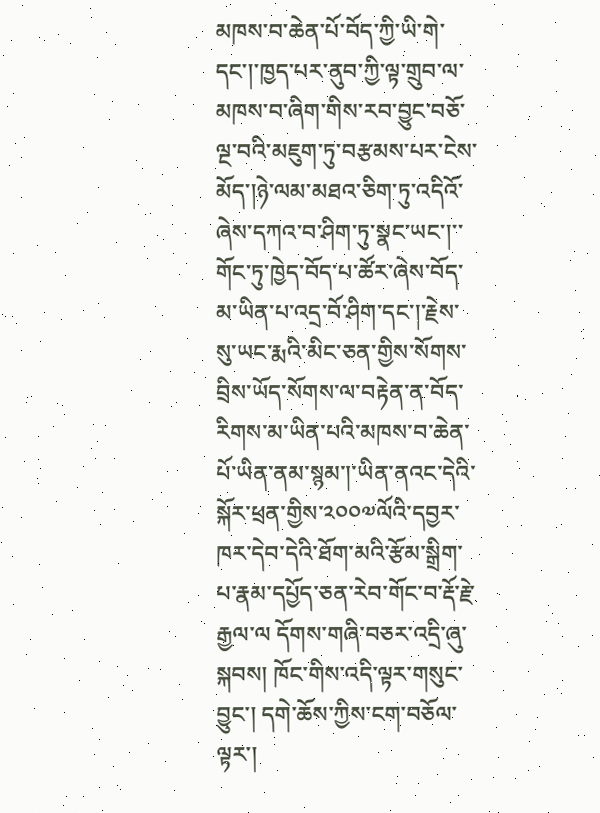མཁས་བ་ཆེན་པོ་བོད་ཀྱི་ཡི་གེ་དང་།་ཁྱད་པར་ནུབ་ཀྱི་ལྟ་གྲུབ་ལ་མཁས་བ་ཞིག་གིས་རབ་བྱུང་བཅོ་ལྔ་བའི་མཇུག་ཏུ་བརྩམས་པར་ངེས་མོད་།ཉེ་ལམ་མཐའ་ཅིག་ཏུ་འདིའོ་ཞེས་དཀའ་བ་ཤིག་ཏུ་སྣང་ཡང་།་་གོང་ཏུ་ཁྱེད་བོད་པ་ཚོར་ཞེས་བོད་མ་ཡིན་པ་འདྲ་བོ་ཤིག་དང་།་རྗེས་སུ་ཡང་རྨའི་མིང་ཅན་གྱིས་སོགས་བྲིས་ཡོད་སོགས་ལ་བརྟེན་ན་བོད་རིགས་མ་ཡིན་པའི་མཁས་བ་ཆེན་པོ་ཡིན་ནམ་སྙམ་།་ཡིན་ནའང་དེའི་སྐོར་ཕྲན་གྱིས་༢༠༠༧ལོའི་དབྱར་ཁར་དེབ་དེའི་ཐོག་མའི་རྩོམ་སྒྲིག་པ་རྣམ་དཔྱོད་ཅན་རེབ་གོང་བ་རྡོ་རྗེ་རྒྱལ་ལ དོགས་གཞི་བཅར་འདྲི་ཞུ་སྐབས། ཁོང་གིས་འདི་ལྟར་གསུང་བྱུང་། དགེ་ཆོས་ཀྱིས་ངག་བཅོལ་ལྟར་།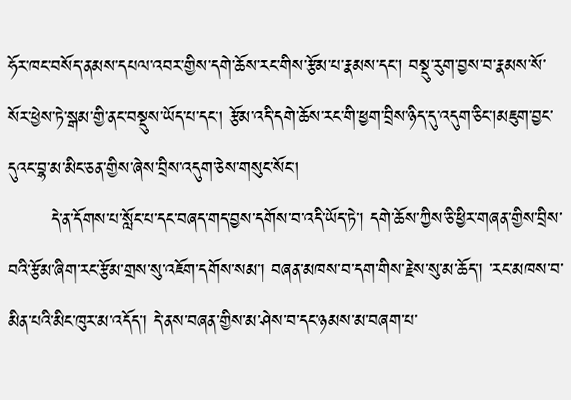ཧོར་ཁང་བསོད་ནམས་དཔལ་འབར་གྱིས་དགེ་ཆོས་རང་གིས་རྩོམ་པ་རྣམས་དང་། བསྡུ་རུག་བྱས་བ་རྣམས་སོ་སོར་ཕྱེས་ཏེ་སྒམ་གྱི་ནང་བསྡུས་ཡོད་པ་དང། རྩོམ་འདི་དགེ་ཆོས་རང་གི་ཕྱག་བྲིས་ཉིད་དུ་འདུག་ཅིང་།མཇུག་བྱང་དུའང་བྷ་མ་མིང་ཅན་གྱིས་ཞེས་བྲིས་འདུག་ཅེས་གསུང་སོང།
       དེ་ན་དོགས་པ་སློང་པ་དང་བཞད་གད་བྱས་དགོས་བ་འདི་ཡོད་ཏེ་། དགེ་ཆོས་ཀྱིས་ཅི་ཕྱིར་གཞན་གྱིས་བྲིས་བའི་རྩོམ་ཞིག་རང་རྩོམ་གྲས་སུ་འཇོག་དགོས་སམ་། བཞན་མཁས་བ་དག་གིས་རྗེས་སུ་མ་ཆོད་། ་རང་མཁས་བ་མིན་པའི་མིང་ཁུར་མ་འདོད་། དེ་ནས་བཞན་གྱིས་མ་ཤེས་བ་དང་ཉམས་མ་བཞག་པ་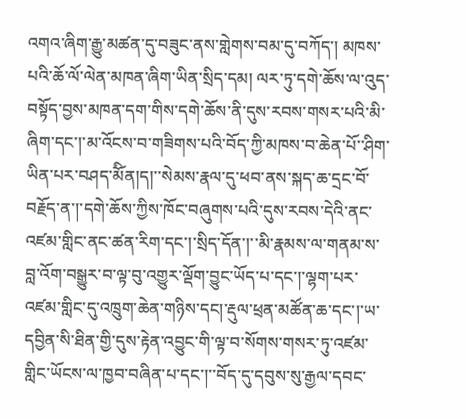འགའ་ཞིག་རྒྱུ་མཚན་དུ་བཟུང་ནས་གླེགས་བམ་དུ་བཀོད་། མཁས་པའི་ཆོ་ལོ་ལེན་མཁན་ཞིག་ཡིན་སྲིད་དམ། ལར་ཏུ་དགེ་ཆོས་ལ་འུད་བསྟོད་བྱས་མཁན་དག་གིས་དགེ་ཆོས་ནི་དུས་རབས་གསར་པའི་མི་ཞིག་དང་།་མ་འོངས་བ་གཟིགས་པའི་བོད་ཀྱི་མཁས་བ་ཆེན་པོ་་ཤིག་ཡིན་པར་བཤད་མོིན།ད།་་སེམས་རྣལ་དུ་ཕབ་ནས་སྐད་ཆ་དྲང་བོ་བརྗོད་ན་།་དགེ་ཆོས་ཀྱིས་ཁོང་བཞུགས་པའི་དུས་རབས་དེའི་ནང་འཛམ་གླིང་ནང་ཚན་རིག་དང་།་སྲིད་དོན་།་་མི་རྣམས་ལ་གནམ་ས་བླ་འོག་བསྒྱུར་བ་ལྟ་བུ་འགྱུར་ལྡོག་བྱུང་ཡོད་པ་དང་།་ལྷག་པར་འཛམ་གླིང་དུ་འཁྲུག་ཆེན་གཉིས་དང།་རྡུལ་ཕྲན་མཚོན་ཆ་དང་།་ཡ་དབྱིན་སི་ཐིན་གྱི་དུས་རྟེན་འབྱུང་གི་ལྟ་བ་སོགས་གསར་ཏུ་འཛམ་གླིང་ཡོངས་ལ་ཁྱབ་བཞིན་པ་དང་།་་བོད་དུ་དབུས་སུ་རྒྱལ་དབང་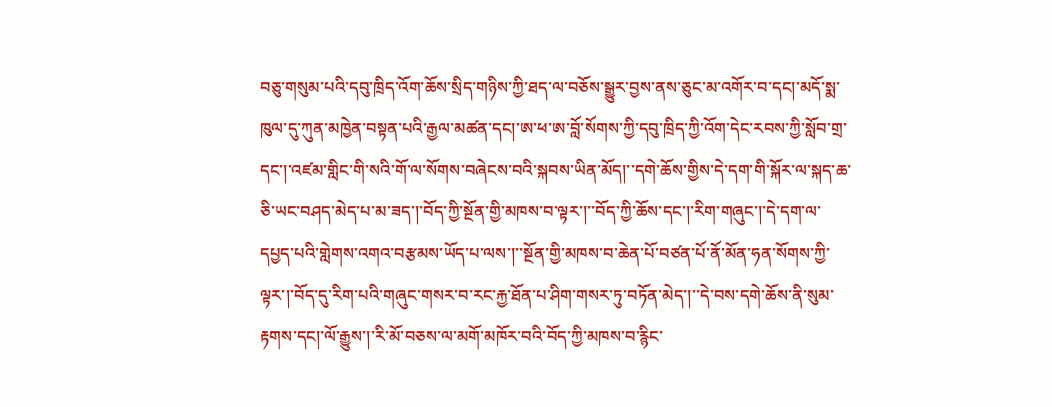བཅུ་གསུམ་པའི་དབུ་ཁྲིད་འོག་ཆོས་སྲིད་གཉིས་ཀྱི་ཐད་ལ་བཅོས་སྒྱུར་བྱས་ནས་ཅུང་མ་འགོར་བ་དང།་མདོ་སྨ་ཁུལ་དུ་ཀུན་མཁྱེན་བསྟན་པའི་རྒྱལ་མཚན་དང།་ཨ་ཕ་ཨ་བློ་སོགས་ཀྱི་དབུ་ཁྲིད་ཀྱི་འོག་དེང་རབས་ཀྱི་སློབ་གྲ་དང་།་འཛམ་གླིང་གི་སའི་གོ་ལ་སོགས་བཞེངས་བའི་སྐབས་ཡིན་མོད།་་དགེ་ཆོས་གྱིས་དེ་དག་གི་སྐོར་ལ་སྐད་ཆ་ཅི་ཡང་བཤད་མེད་པ་མ་ཟད་།་བོད་ཀྱི་སྔོན་གྱི་མཁས་བ་ལྟར་།་་བོད་ཀྱི་ཆོས་དང་།་རིག་གཞུང་།་དེ་དག་ལ་དཔྱད་པའི་གླེགས་འགའ་བརྩམས་ཡོད་པ་ལས་།་་སྔོན་གྱི་མཁས་བ་ཆེན་པོ་བཙན་པོ་ནོ་མོན་ཧན་སོགས་ཀྱི་ལྟར་།་བོད་དུ་རིག་པའི་གཞུང་གསར་བ་རང་རྐྱ་ཐོན་པ་ཤིག་གསར་ཏུ་བཏོན་མེད་།་་དེ་བས་དགེ་ཆོས་ནི་སུམ་རྟགས་དང།་ལོ་རྒྱུས་།་རི་མོ་བཅས་ལ་མགོ་མཁོར་བའི་བོད་ཀྱི་མཁས་བ་རྙིང་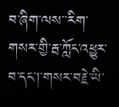བ་ཞིག་ལས་་རིག་གསར་གྱི་རྦ་ཀློང་འཕྱུར་བ་དང།་གསར་བརྗེ་ཡི་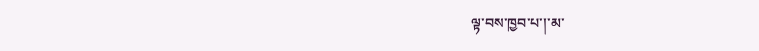ལྟ་བས་ཁྱབ་པ་།་མ་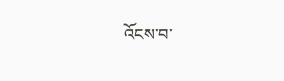འོངས་བ་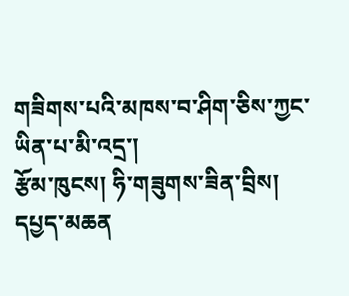གཟིགས་པའི་མཁས་བ་ཤིག་ཅིས་ཀྱང་ཡིན་པ་མི་འདྲ་།
རྩོམ་ཁུངས། ཧི་གཟུགས་ཟིན་བྲིས།
དཔྱད་མཆན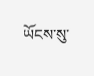ཡོངས་སུ་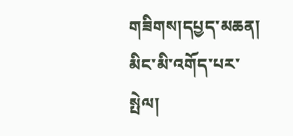གཟིགས།དཔྱད་མཆན།
མིང་མི་འགོད་པར་སྤེལ།